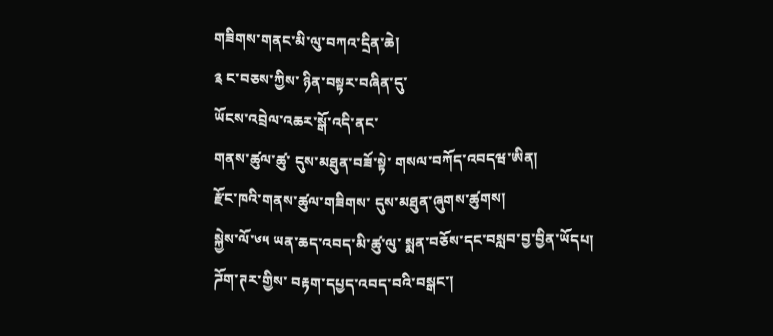གཟིགས་གནང་མི་ལུ་བཀའ་དྲིན་ཆེ།
༉ ང་བཅས་ཀྱིས་ ཉིན་བསྟར་བཞིན་དུ་
ཡོངས་འབྲེལ་འཆར་སྒོ་འདི་ནང་
གནས་ཚུལ་ཚུ་ དུས་མཐུན་བཟོ་སྟེ་ གསལ་བཀོད་འབདཝ་ཨིན།
རྫོང་ཁའི་གནས་ཚུལ་གཟིགས་ དུས་མཐུན་ཞུགས་ཚུགས།
སྐྱེས་ལོ་༦༥ ཡན་ཆད་འབད་མི་ཚུ་ལུ་ སྨན་བཅོས་དང་བསླབ་བྱ་བྱིན་ཡོདཔ།
ཌོག་ཊར་གྱིས་ བརྟག་དཔྱད་འབད་བའི་བསྒང་།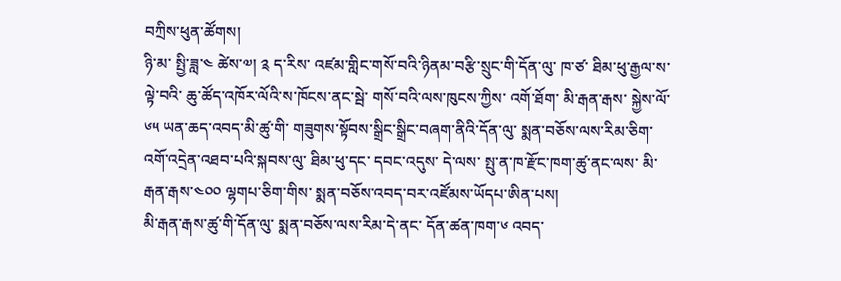བཀྲིས་ཕུན་ཚོགས།
ཉི་མ་ སྤྱི་ཟླ་༤ ཚེས་༧། ༉ ད་རིས་ འཛམ་གླིང་གསོ་བའི་ཉིནམ་བརྩི་སྲུང་གི་དོན་ལུ་ ཁ་ཙ་ ཐིམ་ཕུ་རྒྱལ་ས་ལྟེ་བའི་ ཆུ་ཚོད་འཁོར་ལོའི་ས་ཁོངས་ནང་སྦེ་ གསོ་བའི་ལས་ཁུངས་ཀྱིས་ འགོ་ཐོག་ མི་རྒན་རྒས་ སྐྱེས་ལོ་༦༥ ཡན་ཆད་འབད་མི་ཚུ་གི་ གཟུགས་སྟོབས་སྒྲིང་སྒྲིང་བཞག་ནིའི་དོན་ལུ་ སྨན་བཅོས་ལས་རིམ་ཅིག་ འགོ་འདྲེན་འཐབ་པའི་སྐབས་ལུ་ ཐིམ་ཕུ་དང་ དབང་འདུས་ དེ་ལས་ སྤུ་ན་ཁ་རྫོང་ཁག་ཚུ་ནང་ལས་ མི་རྒན་རྒས་༤༠༠ ལྷགཔ་ཅིག་གིས་ སྨན་བཅོས་འབད་བར་འཛོམས་ཡོདཔ་ཨིན་པས།
མི་རྒན་རྒས་ཚུ་གི་དོན་ལུ་ སྨན་བཅོས་ལས་རིམ་དེ་ནང་ དོན་ཚན་ཁག་༦ འབད་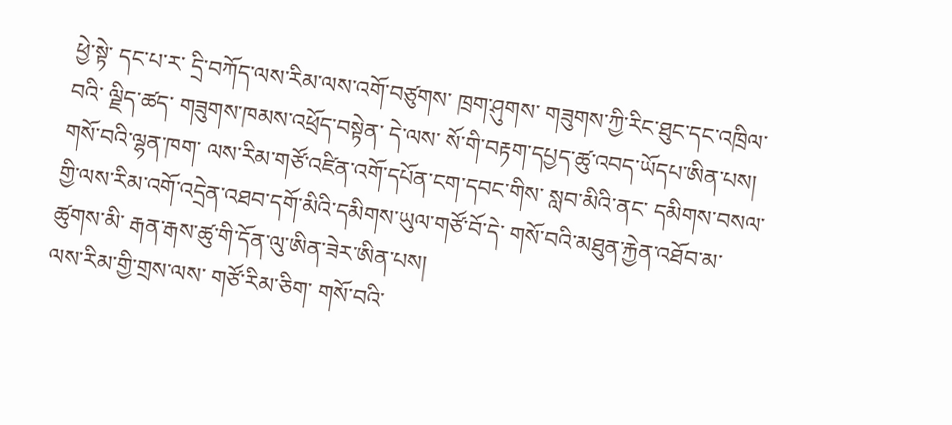ཕྱེ་སྟེ་ དང་པ་ར་ དྲི་བཀོད་ལས་རིམ་ལས་འགོ་བཙུགས་ ཁྲག་ཤུགས་ གཟུགས་ཀྱི་རིང་ཐུང་དང་འཁྲིལ་བའི་ ལྗིད་ཚད་ གཟུགས་ཁམས་འཕྲོད་བསྟེན་ དེ་ལས་ སོ་གི་བརྟག་དཔྱད་ཚུ་འབད་ཡོདཔ་ཨིན་པས།
གསོ་བའི་ལྷན་ཁག་ ལས་རིམ་གཙོ་འཛིན་འགོ་དཔོན་ངག་དབང་གིས་ སླབ་མིའི་ནང་ དམིགས་བསལ་གྱི་ལས་རིམ་འགོ་འདྲེན་འཐབ་དགོ་མིའི་དམིགས་ཡུལ་གཙོ་བོ་དེ་ གསོ་བའི་མཐུན་རྐྱེན་འཐོབ་མ་ཚུགས་མི་ རྒན་རྒས་ཚུ་གི་དོན་ལུ་ཨིན་ཟེར་ཨིན་པས།
ལས་རིམ་གྱི་གྲས་ལས་ གཙོ་རིམ་ཅིག་ གསོ་བའི་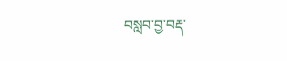བསླབ་བྱ་བརྡ་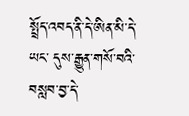སྤྲོད་འབད་ནི་དེ་ཨིན་མི་དེ་ཡང་ དུས་རྒྱུན་གསོ་བའི་བསླབ་བྱ་དེ་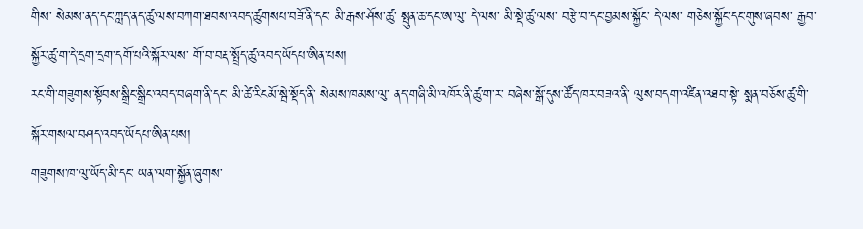གིས་ སེམས་ནད་དང་ཀླད་ནད་ཚུ་ལས་བཀག་ཐབས་འབད་ཚུགསཔ་བཟོ་ནི་དང་ མི་རྒས་ཤོས་ཚུ་ སྤུན་ཆ་དང་ཨ་ལུ་ དེ་ལས་ མི་སྡེ་ཚུ་ལས་ བརྩེ་བ་དང་བྱམས་སྐྱོང་ དེ་ལས་ གཅེས་སྐྱོང་དང་གུས་ཞབས་ རྒྱབ་སྐྱོར་ཚུ་ག་དེ་དྲག་དྲག་དགོ་པའི་སྐོར་ལས་ གོ་བ་བརྡ་སྤྲོད་ཚུ་འབད་ཡོདཔ་ཨིན་པས།
རང་གི་གཟུགས་སྟོབས་སྒྲིང་སྒྲིང་འབད་བཞག་ནི་དང་ མི་ཚེ་རིངམོ་སྦེ་སྡོད་ནི་ སེམས་ཁམས་ལུ་ ནད་གཞི་མི་འཁོར་ནི་ཚུ་ག་ར་ བཞེས་སྒོ་དུས་ཚོད་ཁར་བཟའ་ནི་ ལུས་བདག་འཛིན་འཐབ་སྟེ་ སྨན་བཅོས་ཚུ་གི་སྐོར་གསལ་བཤད་འབད་ཡོདཔ་ཨིན་པས།
གཟུགས་ཁ་ལུ་ཡོད་མི་དང་ ཡན་ལག་སྐྱོན་ཞུགས་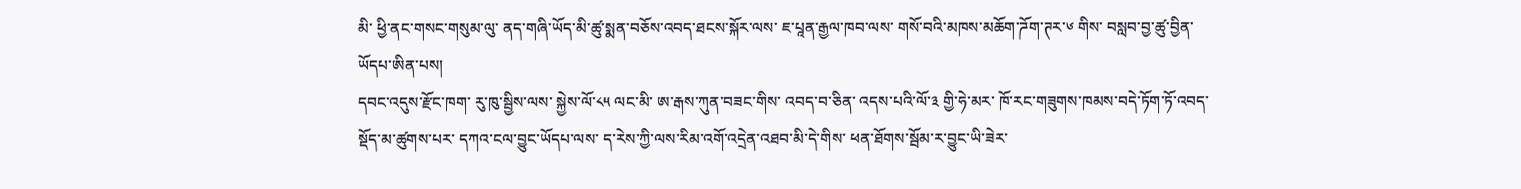མི་ ཕྱི་ནང་གསང་གསུམ་ལུ་ ནད་གཞི་ཡོད་མི་ཚུ་སྨན་བཅོས་འབད་ཐངས་སྐོར་ལས་ ཇ་པཱན་རྒྱལ་ཁབ་ལས་ གསོ་བའི་མཁས་མཆོག་ཌོག་ཊར་༦ གིས་ བསླབ་བྱ་ཚུ་བྱིན་ཡོདཔ་ཨིན་པས།
དབང་འདུས་རྫོང་ཁག་ རུ་ཁུ་སྦྱིས་ལས་ སྐྱེས་ལོ་༨༥ ལང་མི་ ཨ་རྒས་ཀུན་བཟང་གིས་ འབད་བ་ཅིན་ འདས་པའི་ལོ་༣ གྱི་ཧེ་མར་ ཁོ་རང་གཟུགས་ཁམས་བདེ་ཏོག་ཏོ་འབད་སྡོད་མ་ཚུགས་པར་ དཀའ་ངལ་བྱུང་ཡོདཔ་ལས་ ད་རེས་ཀྱི་ལས་རིམ་འགོ་འདྲེན་འཐབ་མི་དེ་གིས་ ཕན་ཐོགས་སྦོམ་ར་བྱུང་ཡི་ཟེར་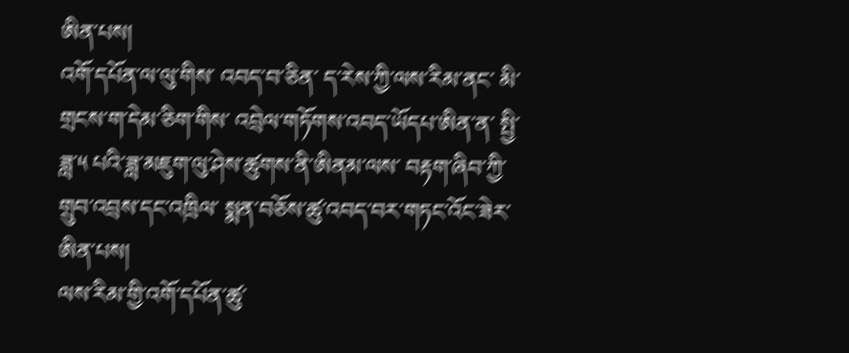ཨིན་པས།
འགོ་དཔོན་ལ་ལུ་གིས་ འབད་བ་ཅིན་ ད་རེས་ཀྱི་ལས་རིམ་ནང་ མི་གྲངས་ག་དེམ་ཅིག་གིས་ འབྲེལ་གཏོགས་འབད་ཡོདཔ་ཨིན་ན་ སྤྱི་ཟླ་༥ པའི་ཟླ་མཇུག་ལུ་ཤེས་ཚུགས་ནི་ཨིནམ་ལས་ བརྟག་ཞིབ་ཀྱི་ གྲུབ་འབྲས་དང་འཁྲིལ་ སྨན་བཅོས་ཚུ་འབད་བར་གཏང་འོང་ཟེར་ ཨིན་པས།
ལས་རིམ་གྱི་འགོ་དཔོན་ཚུ་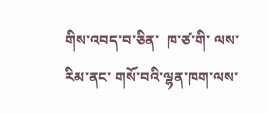གིས་འབད་བ་ཅིན་  ཁ་ཙ་གི་ ལས་རིམ་ནང་ གསོ་བའི་ལྷན་ཁག་ལས་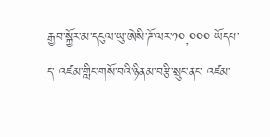རྒྱབ་སྐྱོར་མ་དངུལ་ཡུ་ཨེསི་ཌོ་ལར་༡༠,༠༠༠ ཡོདཔ་ད་ འཛམ་གླིང་གསོ་བའི་ཉིནམ་བརྩི་སྲུང་ནང་ འཛམ་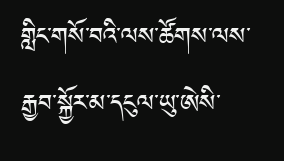གླིང་གསོ་བའི་ལས་ཚོགས་ལས་ རྒྱབ་སྐྱོར་མ་དངུལ་ཡུ་ཨེསི་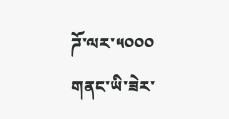ཌོ་ལར་༥༠༠༠ གནང་ཡི་ཟེར་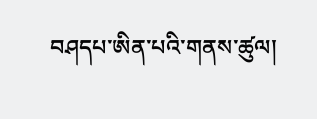བཤདཔ་ཨིན་པའི་གནས་ཚུལ།